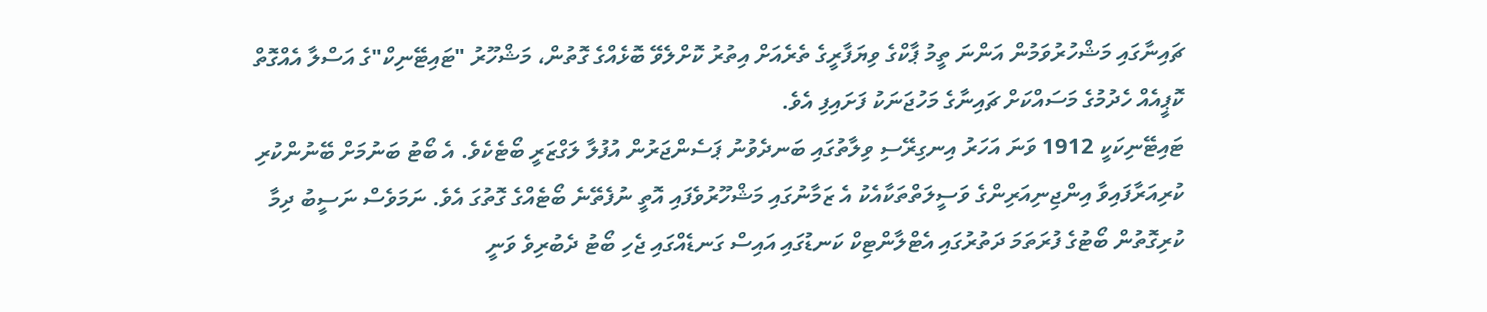ޗައިނާގައި މަޝްހުރުވަމުން އަންނަ ތީމު ޕާކްގެ ވިޔަފާރީގެ ތެރެއަށް އިތުރު ކޮށްލެވޭ ބޮޅެއްގެ ގޮތުން، މަޝްހޫރު "ޓައިޓޭނިކް"ގެ އަސްލާ އެއްގޮތް ކޮޕީއެއް ހެދުމުގެ މަސައްކަށް ޗައިނާގެ މަހުޖަނަކު ފަށައިފި އެވެ.
ޓައިޓޭނިކަކީ 1912 ވަނަ އަހަރު އިނގިރޭސި ވިލާތުގައި ބަނދެވުނު ޕަސެންޖަރުން އުފުލާ ލަގްޒަރީ ބޯޓެކެވެ. އެ ބޯޓު ބަނުމަށް ބޭނުންކުރި ކުރިއަރާފައިވާ އިންޖިނިއަރިންގެ ވަސީލަތްތަކާއެކު އެ ޒަމާނުގައި މަޝްހޫރުވެފައި އޮތީ ނުފެތޭނެ ބޯޓެއްގެ ގޮތުގަ އެވެ. ނަމަވެސް ނަސީބު ދިމާ ކުރިގޮތުން ބޯޓުގެ ފުރަތަމަ ދަތުރުގައި އެޓްލާންޓިކް ކަނޑުގައި އައިސް ގަނޑެއްގައި ޖެހި ބޯޓު ދެބުރިވެ ވަނީ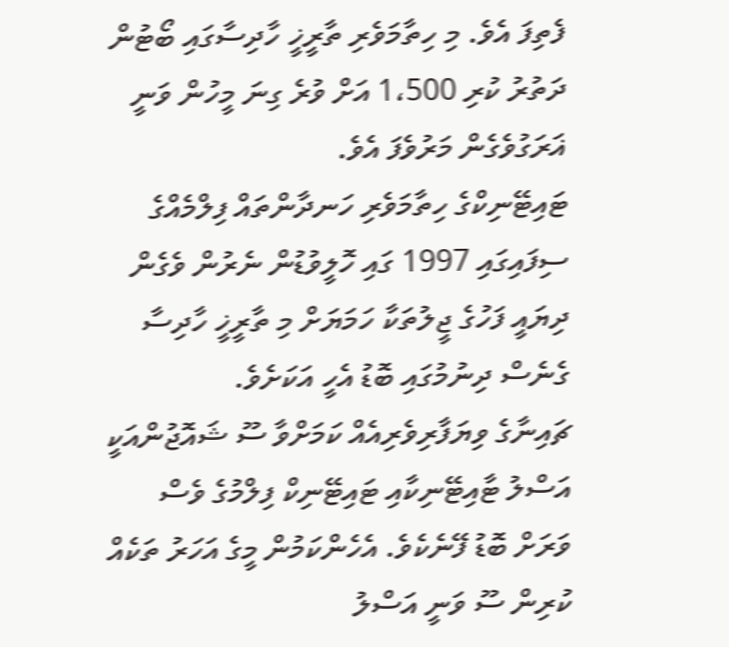ފެތިފަ އެވެ. މި ހިތާމަވެރި ތާރީޚީ ހާދިސާގައި ބޯޓުން ދަތުރު ކުރި 1،500 އަށް ވުރެ ގިނަ މީހުން ވަނީ ޣަރަގުވެގެން މަރުވެފަ އެވެ.
ޓައިޓޭނިކްގެ ހިތާމަވެރި ހަނދާންތައް ފިލްމެއްގެ ސިފައިގައި 1997 ގައި ހޮލީވުޑުން ނެރުން ވެގެން ދިޔައީ ފަހުގެ ޖީލުތަކާ ހަމަޔަށް މި ތާރީޚީ ހާދިސާ ގެނެސް ދިނުމުގައި ބޮޑު އެހީ އަކަށެވެ.
ޗައިނާގެ ވިޔަފާރިވެރިއެއް ކަމަށްވާ ސޫ ޝައޮޖުންއަކީ އަސްލު ޓާއިޓޭނިކާއި ޓައިޓޭނިކް ފިލްމުގެ ވެސް ވަރަށް ބޮޑު ފޭނެކެވެ. އެހެންކަމުން މީގެ އަހަރު ތަކެއް ކުރިން ސޫ ވަނީ އަސްލު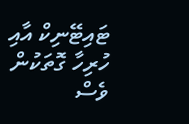ޓައިޓޭނިކް އާއި ހުރިހާ ގޮތަކުން ވެސް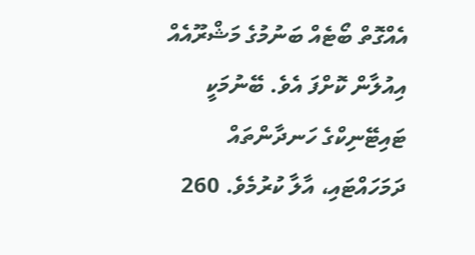އެއްގޮތް ބޯޓެއް ބަނުމުގެ މަޝްރޫއެއް އިއުލާން ކޮށްފަ އެވެ. ބޭނުމަކީ ޓައިޓޭނިކްގެ ހަނދާންތައް ދަމަހައްޓައި، އާލާ ކުރުމެވެ. 260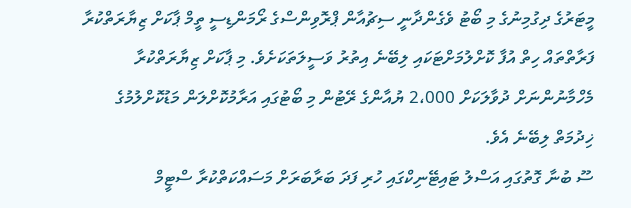މީޓަރުގެ ދިގުމިނުގެ މި ބޯޓު ވެގެންދާނީ ސިޗުއާން ޕްރޮވިންސްގެ ރޯމަންޑިސީ ތީމް ޕާކަށް ޒިޔާރަތްކުރާ ފަރާތްތައް ހިތް އުފާ ކޮށްލުމަށްޓަކައި ލިބޭނެ އިތުރު ވަސީލަތަކަށެވެ. މި ޕާކަށް ޒިޔާރަތްކުރާ މެހްމާނުންނަށް ދުވާލަކަށް 2،000 ޔުއާންގެ ރޭޓުން މި ބޯޓުގައި އަރާމުކޮށްލަން މަޑުކޮށްލުމުގެ ޚިދުމަތް ލިބޭނެ އެވެ.
ސޫ ބުނާ ގޮތުގައި އަސްލު ޓައިޓޭނިކްގައި ހުރި ފަދަ ބަރާބަރަށް މަސައްކަތްކުރާ ސްޓީމް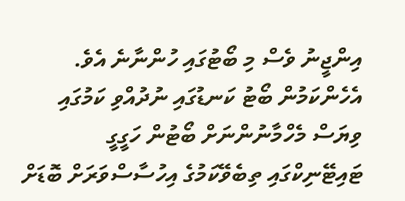އިންޖީނު ވެސް މި ބޯޓުގައި ހުންނާނެ އެވެ. އެހެންކަމުން ބޯޓު ކަނޑުގައި ނުދުއްވި ކަމުގައި ވިޔަސް މެހްމާނުންނަށް ބޯޓުން ހަގީގީ ޓައިޓޭނިކްގައި ތިބެވޭކަމުގެ އިހުސާސްވަރަށް ބޮޑަށް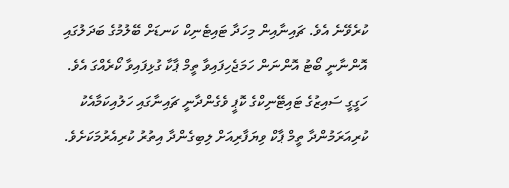ކުރެވޭނެ އެވެ. ޗައިނާއިން މިހަދާ ޓައިޓެނިކް ކަނޑަށް ބޭލުމުގެ ބަދަލުގައި އޮންނާނީ ބޯޓު އޮންނަން ހަމަޖެހިފައިވާ ތީމް ޕާކާ ގުޅިފައިވާ ކޯރެއްގަ އެވެ.
ހަގީގީ ސައިޒުގެ ޓައިޓޭނިކްގެ ކޮޕީ ވެގެންދާނީ ޗައިނާގައި ހަލުއިކަމާއެކު ކުރިއަރަމުންދާ ތީމް ޕާކް ވިޔަފާރިއަށް ލިބިގެންދާ އިތުރު ކުރިއެރުމަކަށެވެ.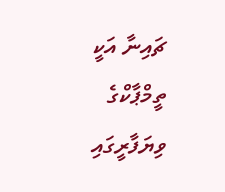ޗައިނާ އަކީ ތީމްޕާކްގެ ވިޔަފާރީގައި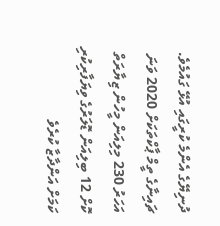ދުނިޔޭގެ އެންމެ ކުރީގައި އުޅޭ ގައުމެވެ. ޗައިނާގެ ތީމް ޕާކްތަކަށް 2020 ވަނަ އަހަރު 230 މިލިއަން މީހުން ޒިޔާރަތް ކޮށް 12 ބިލިއަން ޑޮލަރުގެ ވިޔަފާރިކުރި ކަމަށް އަންދާޒާ ކުރެވެ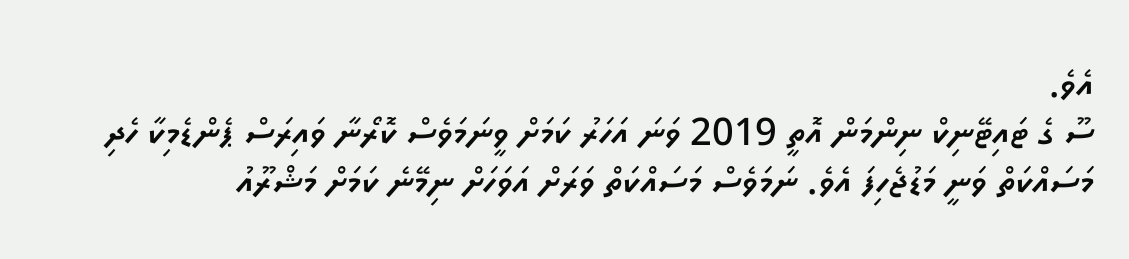އެވެ.
ސޫ ގެ ޓައިޓޭނިކް ނިންމަން އޮތީ 2019 ވަނަ އަހަރު ކަމަށް ވީނަމަވެސް ކޮރޯނާ ވައިރަސް ޕެންޑެމިކާ ހެދި މަސައްކަތް ވަނީ މަޑުޖެހިފަ އެވެ. ނަމަވެސް މަސައްކަތް ވަރަށް އަވަހަށް ނިމޭނެ ކަމަށް މަޝްރޫއު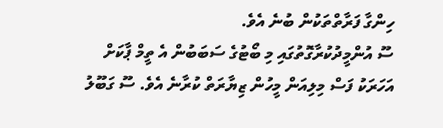ހިންގާ ފަރާތްތަކުން ބުނެ އެވެ.
ސޫ އުންމީދުކުރާގޮތުގައި މި ބޯޓުގެ ސަބަބުން އެ ތީމް ޕާކަށް އަހަރަކު ފަސް މިލިއަން މީހުން ޒިޔާރަތް ކުރާނެ އެވެ. ސޫ ގަބޫލު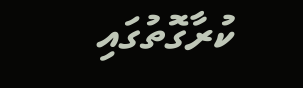ކުރާގޮތުގައި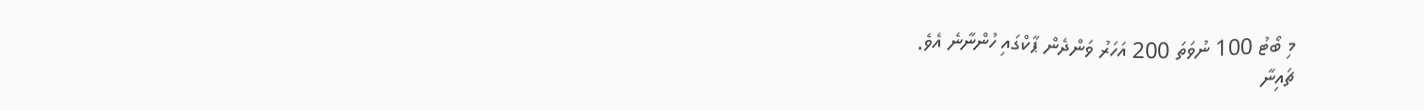މި ބޯޓު 100 ނުވަތަ 200 އަހަރު ވަންދެން ޕާކްގައި ހުންނާނެ އެވެ.
ޗައިނާ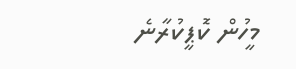މީހުން ކޮޕީކުރާނެ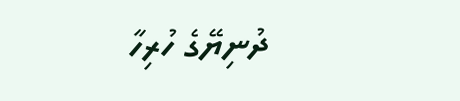ދުނިޔޭގެ ހުރިހާ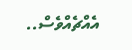އެއްޗެއްވެސް..